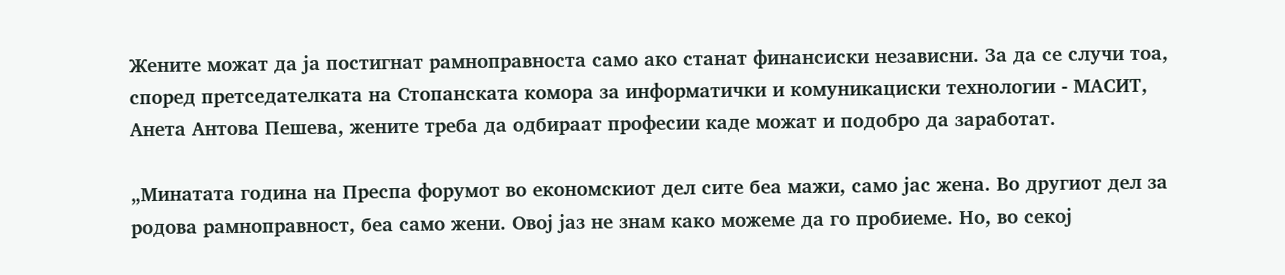Жените можат да ја постигнат рамноправноста само ако станат финансиски независни. За да се случи тоа, според претседателката на Стопанската комора за информатички и комуникациски технологии - МАСИТ, Анета Антова Пешева, жените треба да одбираат професии каде можат и подобро да заработат.

„Минатата година на Преспа форумот во економскиот дел сите беа мажи, само јас жена. Во другиот дел за родова рамноправност, беа само жени. Овој јаз не знам како можеме да го пробиеме. Но, во секој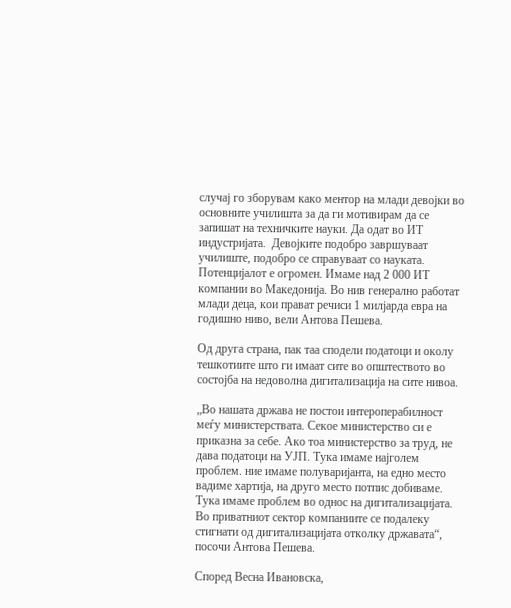случај го зборувам како ментор на млади девојки во основните училишта за да ги мотивирам да се запишат на техничките науки. Да одат во ИТ индустријата.  Девојките подобро завршуваат училиште, подобро се справуваат со науката. Потенцијалот е огромен. Имаме над 2 000 ИТ компании во Македонија. Во нив генерално работат млади деца, кои прават речиси 1 милјарда евра на годишно ниво, вели Антова Пешева.

Од друга страна, пак таа сподели податоци и околу тешкотиите што ги имаат сите во општеството во состојба на недоволна дигитализација на сите нивоа.

„Во нашата држава не постои интероперабилност меѓу министерствата. Секое министерство си е приказна за себе. Ако тоа министерство за труд, не дава податоци на УЈП. Тука имаме најголем проблем. ние имаме полуваријанта, на едно место вадиме хартија, на друго место потпис добиваме. Тука имаме проблем во однос на дигитализацијата. Во приватниот сектор компаниите се подалеку стигнати од дигитализацијата отколку државата“, посочи Антова Пешева.

Според Весна Ивановска,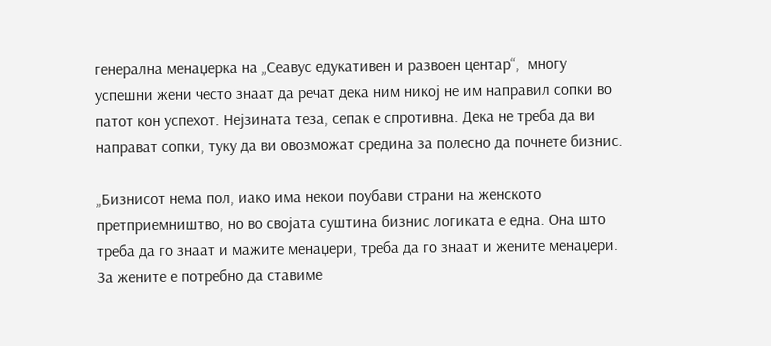генерална менаџерка на „Сеавус едукативен и развоен центар“,  многу успешни жени често знаат да речат дека ним никој не им направил сопки во патот кон успехот. Нејзината теза, сепак е спротивна. Дека не треба да ви направат сопки, туку да ви овозможат средина за полесно да почнете бизнис.

„Бизнисот нема пол, иако има некои поубави страни на женското претприемништво, но во својата суштина бизнис логиката е една. Она што треба да го знаат и мажите менаџери, треба да го знаат и жените менаџери. За жените е потребно да ставиме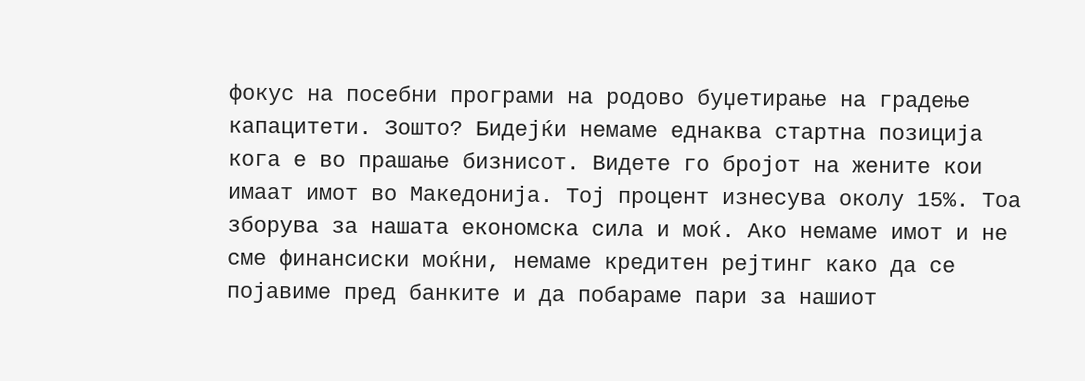фокус на посебни програми на родово буџетирање на градење капацитети. Зошто? Бидејќи немаме еднаква стартна позиција кога е во прашање бизнисот. Видете го бројот на жените кои имаат имот во Македонија. Тој процент изнесува околу 15%. Тоа зборува за нашата економска сила и моќ. Ако немаме имот и не сме финансиски моќни, немаме кредитен рејтинг како да се појавиме пред банките и да побараме пари за нашиот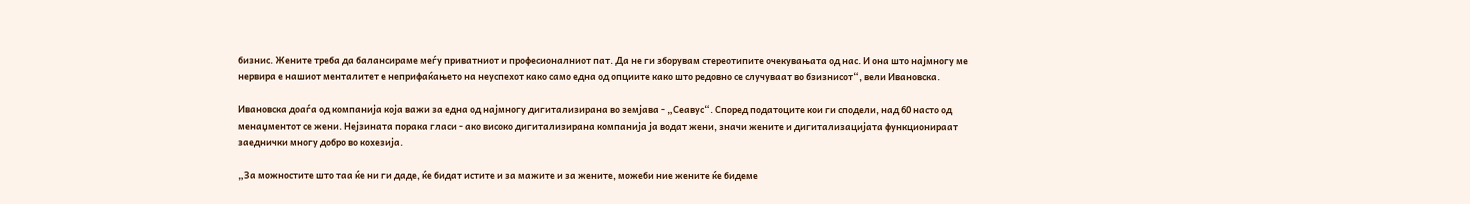бизнис. Жените треба да балансираме меѓу приватниот и професионалниот пат. Да не ги зборувам стереотипите очекувањата од нас. И она што најмногу ме нервира е нашиот менталитет е неприфаќањето на неуспехот како само една од опциите како што редовно се случуваат во бзизнисот“, вели Ивановска.

Ивановска доаѓа од компанија која важи за една од најмногу дигитализирана во земјава - „Сеавус“. Според податоците кои ги сподели, над 60 насто од менаџментот се жени. Нејзината порака гласи - ако високо дигитализирана компанија ја водат жени, значи жените и дигитализацијата функционираат заеднички многу добро во кохезија.

„За можностите што таа ќе ни ги даде, ќе бидат истите и за мажите и за жените, можеби ние жените ќе бидеме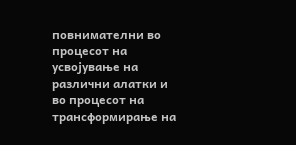повнимателни во процесот на усвојување на различни алатки и во процесот на трансформирање на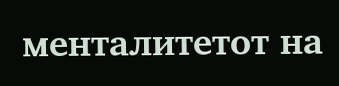менталитетот на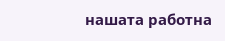нашата работна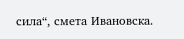сила“, смета Ивановска.